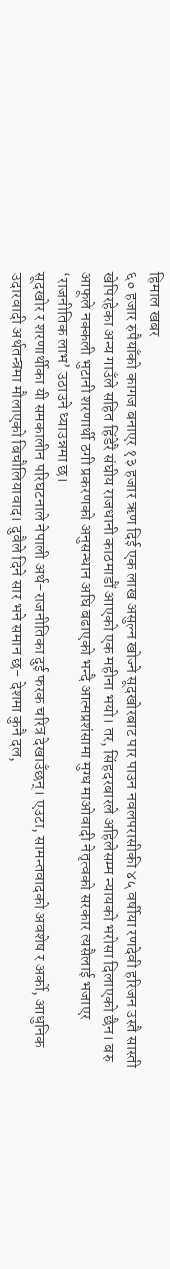हिमाल खबर
६० हजार रुपैयाँको कागज बनाएर १३ हजार ऋण दिई एक लाख असुल्न खोज्ने सूदखोरबाट पार पाउन नवलपरासीकी ४५ वर्षीया रणदेवी हरिजन उस्तै सास्ती खेपिरहेका अन्य गाउँले सहित हिंडेरै संघीय राजधानी काठमाडौं आएको एक महीना भयो। तर, सिंहदरबारले अहिलेसम्म न्यायको भरोसा दिलाएको छैन। बरु आफूले नक्कली भुटानी शरणार्थी ठगी प्रकरणको अनुसन्धान अघि बढाएको भन्दै आत्मप्रशंसामा मुग्ध माओवादी नेतृत्वको सरकार त्यसैलाई भजाएर ‘राजनीतिक लाभ’ उठाउने ध्याउन्नमा छ।
सूदखोर र शरणार्थीका यी समकालीन परिघटनाले नेपाली अर्थ-राजनीतिका दुई फरक चरित्र देखाउँछन्। एउटा, सामन्तवादको अवशेष र अर्को, आधुनिक उदारवादी अर्थतन्त्रमा मौलाएको बिचौलियावाद। दुवैले दिने सार भने समान छ- देशमा कुनै दल,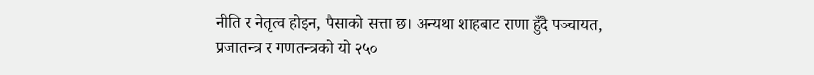नीति र नेतृत्व होइन, पैसाको सत्ता छ। अन्यथा शाहबाट राणा हुँदै पञ्चायत, प्रजातन्त्र र गणतन्त्रको यो २५०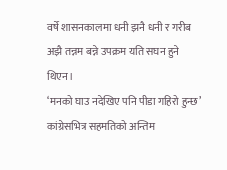वर्षे शासनकालमा धनी झनै धनी र गरीब अझै तन्नम बन्ने उपक्रम यति सघन हुने थिएन।
‘मनको घाउ नदेखिए पनि पीडा गहिरो हुन्छ’
कांग्रेसभित्र सहमतिको अन्तिम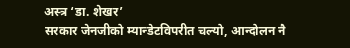अस्त्र ‘डा. शेखर’
सरकार जेनजीको म्यान्डेटविपरीत चल्यो, आन्दोलन नै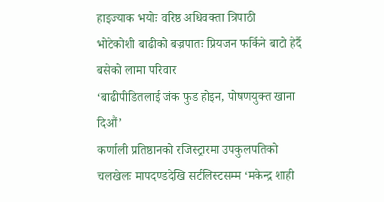हाइज्याक भयोः वरिष्ठ अधिवक्ता त्रिपाठी
भोटेकोशी बाढीको बज्रपातः प्रियजन फर्किने बाटो हेर्दै बसेको लामा परिवार
‘बाढीपीडितलाई जंक फुड होइन, पोषणयुक्त खाना दिऔं’
कर्णाली प्रतिष्ठानको रजिस्ट्रारमा उपकुलपतिको चलखेलः मापदण्डदेखि सर्टलिस्टसम्म ‘मकेन्द्र शाही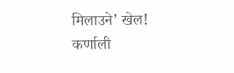मिलाउने’ खेल!
कर्णाली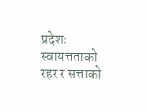प्रदेशः स्वायत्तताको रहर र सत्ताको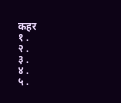कहर
१ .
२ .
३ .
४ .
५ .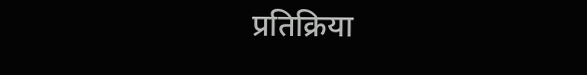प्रतिक्रिया